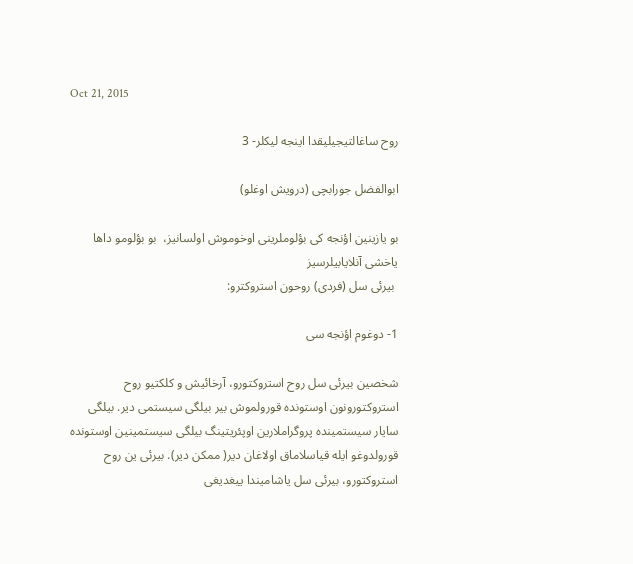Oct 21, 2015

روح ساغالتیجیلیقدا اینجه لیکلر- 3

ابوالفضل جورابچی (درویش اوغلو)

بو یازینین اؤنجه کی بؤلوملرینی اوخوموش اولسانیز،  بو بؤلومو داها یاخشی آنلایابیلرسیز
 بیرئی سل (فردی) روحون استروکترو:

1- دوغوم اؤنجه سی

شخصین بیرئی سل روح استروکتورو، آرخائیش و کلکتیو روح استروکتورونون اوستونده قورولموش بیر بیلگی سیستمی دیر. بیلگی سایار سیستمینده پروگراملارین اوپئریتینگ بیلگی سیستمینین اوستونده قورولدوغو ایله قیاسلاماق اولاغان دیر( ممکن دیر). بیرئی ین روح استروکتورو، بیرئی سل یاشامیندا ییغدیغی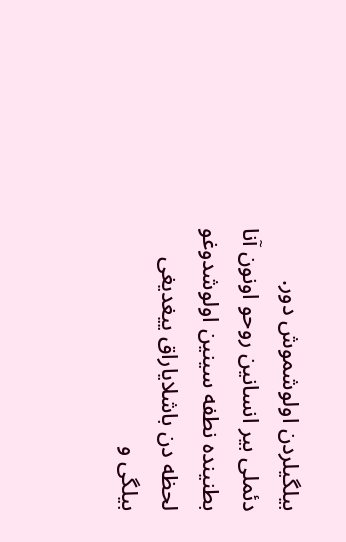بیلگیلردن اولوشموش دور.
دئملی بیر انسانین روحو اونون آنا بطنینده نطفه سینین اولوشدوغو لحظه دن باشلایاراق ییغدیغی بیلگی و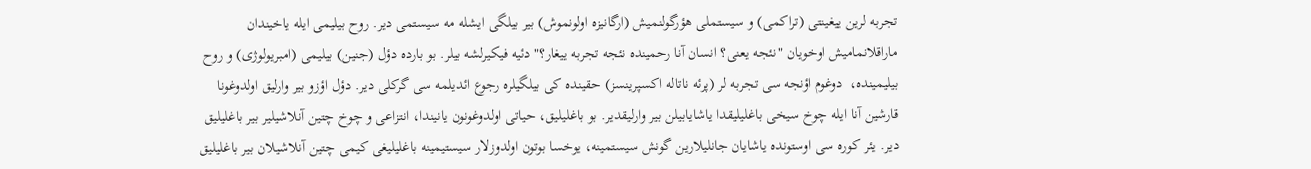تجربه لرین ییغینتی (تراکمی) و سیستملی هؤرگولنمیش (ارگانیزه اولونموش) بیر بیلگی ایشله مه سیستمی دیر. روح بیلیمی ایله یاخیندان ماراقلانمامیش اوخویان "نئجه یعنی؟ انسان آنا رحمینده نئجه تجربه ییغار؟" دئیه فیکیرلشه بیلر. بو بارده دؤل (جنین) بیلیمی (امبریولوژی) و روح بیلیمینده،  دوغوم اؤنجه سی تجربه لر (پرئه ناتاله اکسپرینسز) حقینده کی بیلگیلره رجوع ائدیلمه سی گرکلی دیر. دؤل اؤزو بیر وارلیق اولدوغونا قارشین آنا ایله چوخ سیخی باغلیلیقدا یاشایابیلن بیر وارلیقدیر. بو باغلیلیق، حیاتی اولدوغونون یانیندا، انتزاعی و چوخ چتین آنلاشیلیر بیر باغلیلیق دیر. یئر کوره سی اوستونده یاشایان جانلیلارین گونش سیستمینه، یوخسا بوتون اولدوزلار سیستیمینه باغلیلیغی کیمی چتین آنلاشیلان بیر باغلیلیق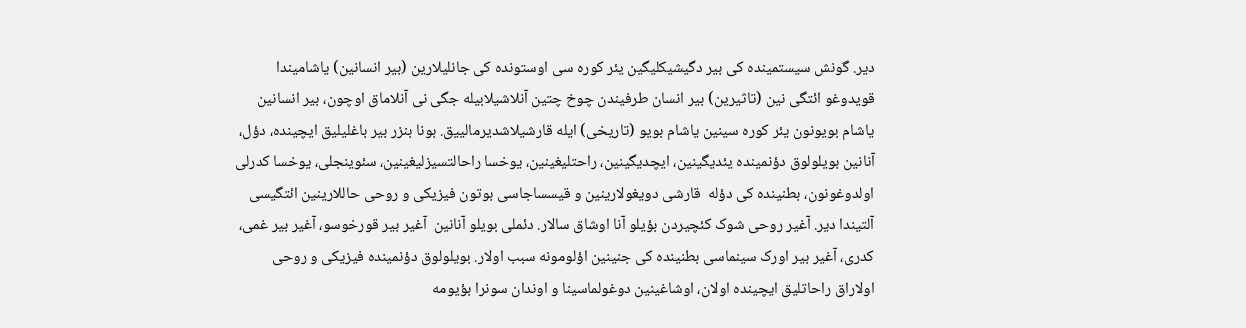دیر. گونش سیستمینده کی بیر دگیشیکلیگین یئر کوره سی اوستونده کی جانلیلارین (بیر انسانین) یاشامیندا قویدوغو ائتگی نین (تاثیرین) بیر انسان طرفیندن چوخ چتین آنلاشیلابیله جگی نی آنلاماق اوچون، بیر انسانین یاشام بویونون یئر کوره سینین یاشام بویو (تاریخی) ایله قارشیلاشدیرمالییق. بونا بنزر بیر باغلیلیق ایچینده، دؤل، آنانین بویلولوق دؤنمینده یئدیگینین، ایچدیگینین، راحتلیغینین، یوخسا راحالتسیزلیغینین، سئوینجلی، یوخسا کدرلی اولدوغونون، بطنینده کی دؤله  قارشی دویغولارینین و قیسساجاسی بوتون فیزیکی و روحی حاللارینین ائتگیسی آلتیندا دیر. آغیر روحی شوک کئچیردن بؤیلو آنا اوشاق سالار. دئملی بویلو آنانین  آغیر بیر قورخوسو، آغیر بیر غمی، کدری، آغیر بیر اورک سینماسی بطنینده کی جنینین اؤلومونه سبب اولار. بویلولوق دؤنمینده فیزیکی و روحی اولاراق راحاتلیق ایچینده اولان، اوشاغینین دوغولماسینا و اوندان سونرا بؤیومه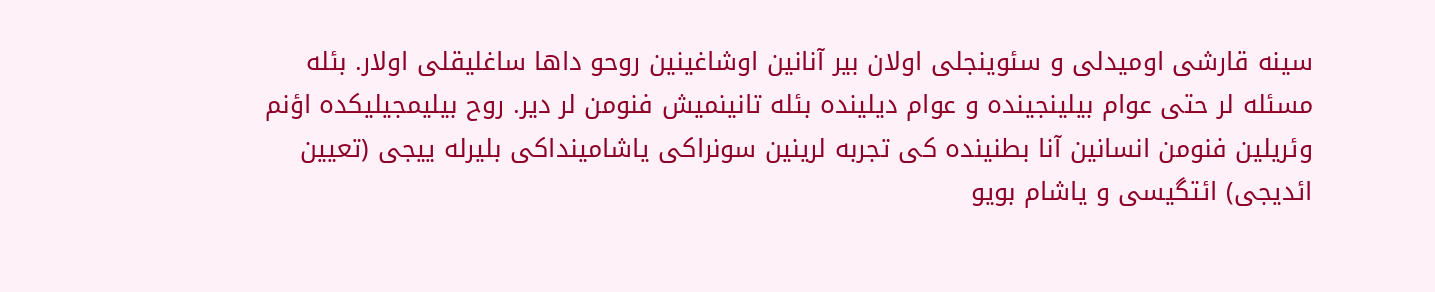سینه قارشی اومیدلی و سئوینجلی اولان بیر آنانین اوشاغینین روحو داها ساغلیقلی اولار. بئله مسئله لر حتی عوام بیلینجینده و عوام دیلینده بئله تانینمیش فنومن لر دیر. روح بیلیمجیلیکده اؤنم وئریلین فنومن انسانین آنا بطنینده کی تجربه لرینین سونراکی یاشامینداکی بلیرله ییجی (تعیین ائدیجی) ائتگیسی و یاشام بویو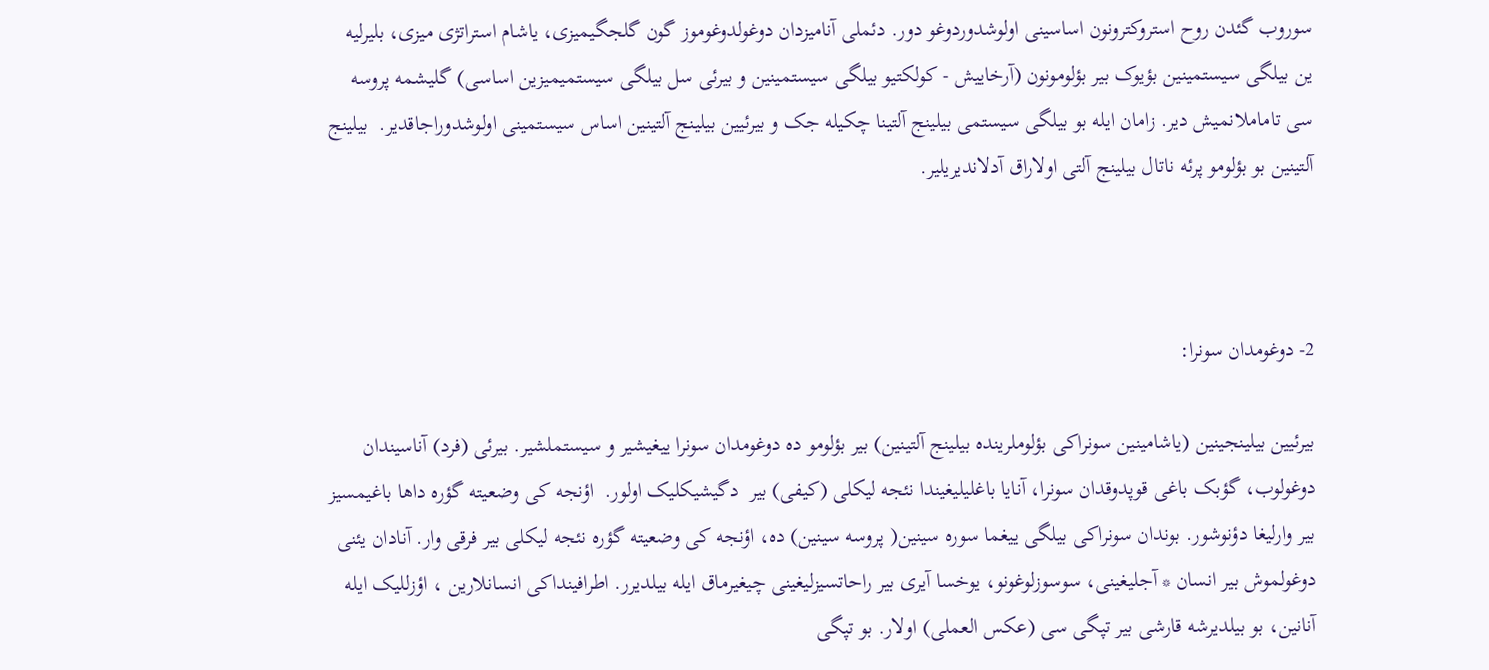سوروب گئدن روح استروکترونون اساسینی اولوشدوردوغو دور. دئملی آنامیزدان دوغولدوغوموز گون گلجگیمیزی، یاشام استراتژی میزی، بلیرلیه ین بیلگی سیستمینین بؤیوک بیر بؤلومونون (آرخاییش - کولکتیو بیلگی سیستمینین و بیرئی سل بیلگی سیستمیمیزین اساسی) گلیشمه پروسه سی تاماملانمیش دیر. زامان ایله بو بیلگی سیستمی بیلینج آلتینا چکیله جک و بیرئیین بیلینج آلتینین اساس سیستمینی اولوشدوراجاقدیر.  بیلینج آلتینین بو بؤلومو پرئه ناتال بیلینج آلتی اولاراق آدلاندیریلیر.



2- دوغومدان سونرا:

بیرئیین بیلینجینین (یاشامینین سونراکی بؤلوملرینده بیلینج آلتینین) بیر بؤلومو ده دوغومدان سونرا ییغیشیر و سیستملشیر. بیرئی (فرد) آناسیندان دوغولوب، گؤبک باغی قوپدوقدان سونرا، آنایا باغلیلیغیندا نئجه لیکلی (کیفی) بیر  دگیشیکلیک اولور.  اؤنجه کی وضعیته گؤره داها باغیمسیز بیر وارلیغا دؤنوشور. بوندان سونراکی بیلگی ییغما سوره سینین( پروسه سینین) ده، اؤنجه کی وضعیته گؤره نئجه لیکلی بیر فرقی وار. آنادان یئنی دوغولموش بیر انسان * آجلیغینی، سوسوزلوغونو، یوخسا آیری بیر راحاتسیزلیغینی چیغیرماق ایله بیلدیرر. اطرافینداکی انسانلارین ، اؤزللیک ایله آنانین، بو بیلدیرشه قارشی بیر تپگی سی (عکس العملی) اولار. بو تپگی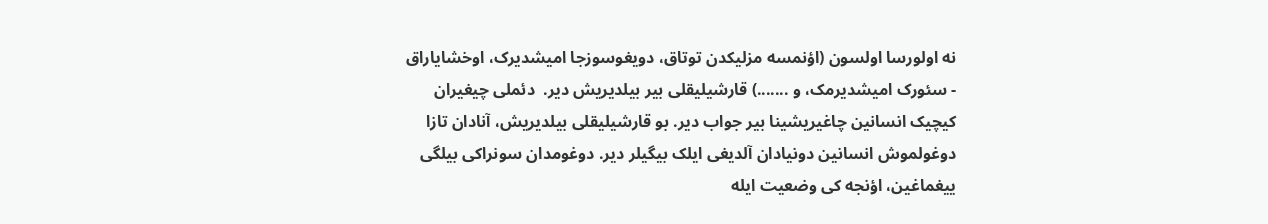نه اولورسا اولسون (اؤنمسه مزلیکدن توتاق، دویغوسوزجا امیشدیرک، اوخشایاراق - سئورک امیشدیرمک، و .......) قارشیلیقلی بیر بیلدیریش دیر.  دئملی چیغیران کیچیک انسانین چاغیریشینا بیر جواب دیر. بو قارشیلیقلی بیلدیریش، آنادان تازا دوغولموش انسانین دونیادان آلدیغی ایلک بیگیلر دیر. دوغومدان سونراکی بیلگی ییغماغین، اؤنجه کی وضعیت ایله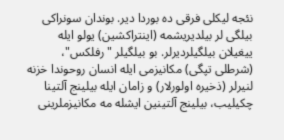نئجه لیکلی فرقی ده بوردا دیر. بوندان سونراکی بیلگی لر بیلدیریشمه (اینتراکشین) یولو ایله ییغیلان بیلگیلردیرلر. بو بیلگیلر "رفلکس"، (شرطلی تپگی) مکانیزمی ایله انسان روحوندا خزنه لنیرلر (ذخیره اولورلار) و زامان ایله بیلینج آلتینا چکیلیب، بیلینج آلتینین ایشله مه مکانیزملرینی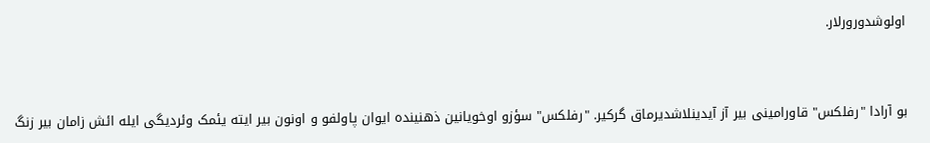اولوشدورورلار.



بو آرادا "رفلکس" قاورامینی بیر آز آیدینلاشدیرماق گرکیر. "رفلکس" سؤزو اوخویانین ذهنینده ایوان پاولفو و اونون بیر ایته یئمک وئردیگی ایله ائش زامان بیر زنگ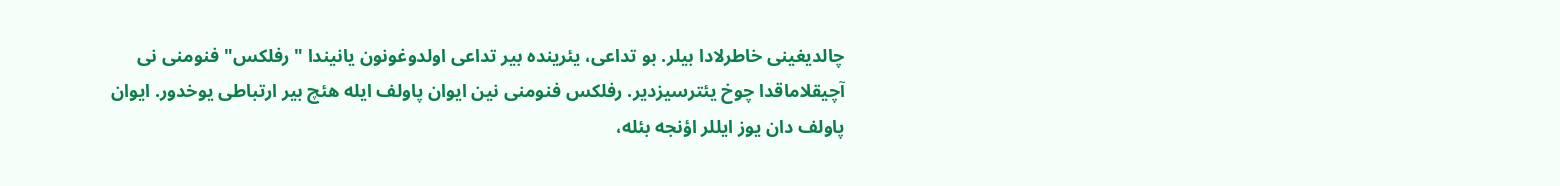چالدیغینی خاطرلادا بیلر. بو تداعی، یئرینده بیر تداعی اولدوغونون یانیندا "رفلکس" فنومنی نی آچیقلاماقدا چوخ یئترسیزدیر. رفلکس فنومنی نین ایوان پاولف ایله هئچ بیر ارتباطی یوخدور. ایوان پاولف دان یوز ایللر اؤنجه بئله،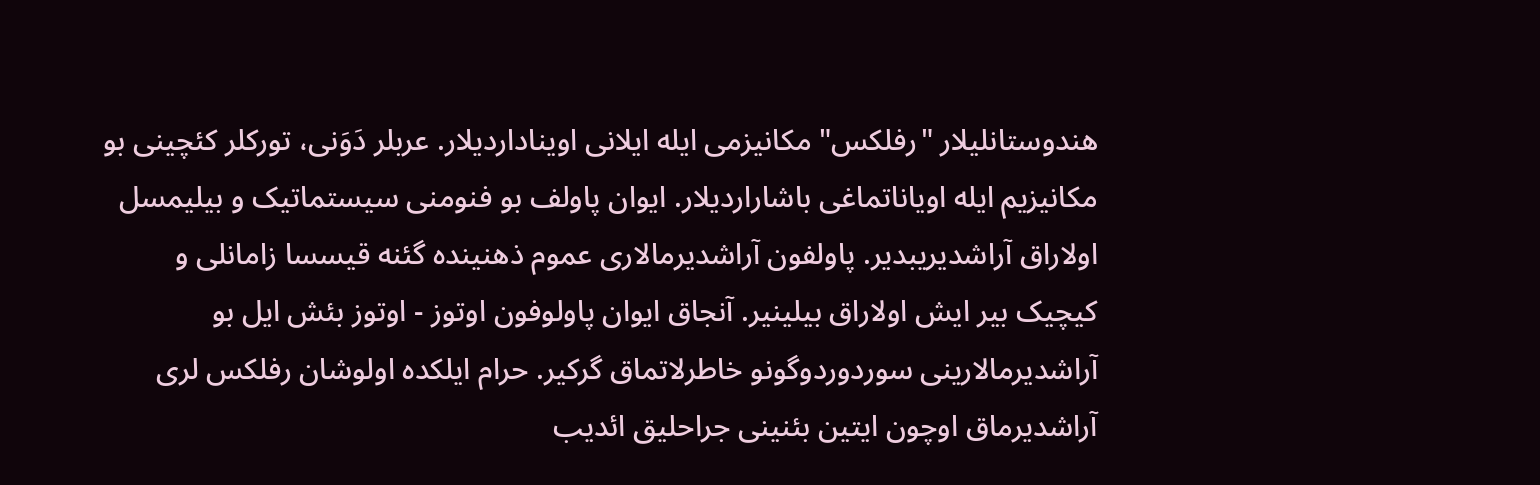هندوستانلیلار "رفلکس" مکانیزمی ایله ایلانی اویناداردیلار. عربلر دَوَنی، تورکلر کئچینی بو مکانیزیم ایله اویاناتماغی باشاراردیلار. ایوان پاولف بو فنومنی سیستماتیک و بیلیمسل اولاراق آراشدیریبدیر. پاولفون آراشدیرمالاری عموم ذهنینده گئنه قیسسا زامانلی و کیچیک بیر ایش اولاراق بیلینیر. آنجاق ایوان پاولوفون اوتوز - اوتوز بئش ایل بو آراشدیرمالارینی سوردوردوگونو خاطرلاتماق گرکیر. حرام ایلکده اولوشان رفلکس لری آراشدیرماق اوچون ایتین بئنینی جراحلیق ائدیب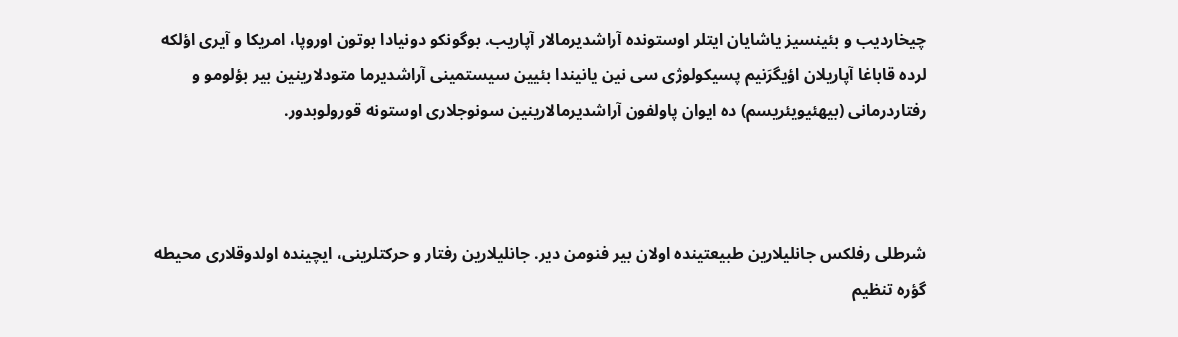چیخاردیب و بئینسیز یاشایان ایتلر اوستونده آراشدیرمالار آپاریب. بوگونکو دونیادا بوتون اوروپا، امریکا و آیری اؤلکه لرده قاباغا آپاریلان اؤیگرَنیم پسیکولوژی سی نین یانیندا بئیین سیستمینی آراشدیرما متودلارینین بیر بؤلومو و رفتاردرمانی (بیهئیویئریسم) ده ایوان پاولفون آراشدیرمالارینین سونوجلاری اوستونه قورولوبدور.



شرطلی رفلکس جانلیلارین طبیعتینده اولان بیر فنومن دیر. جانلیلارین رفتار و حرکتلرینی، ایچینده اولدوقلاری محیطه گؤره تنظیم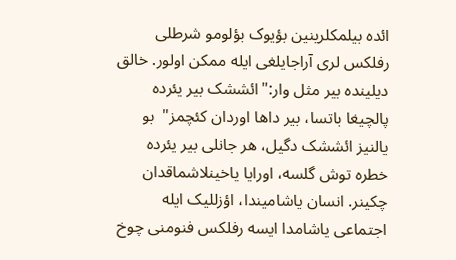ائده بیلمکلرینین بؤیوک بؤلومو شرطلی رفلکس لری آراجایلغی ایله ممکن اولور. خالق دیلینده بیر مثل وار:"ائششک بیر یئرده پالچیغا باتسا، بیر داها اوردان کئچمز"  بو یالنیز ائششک دگیل، هر جانلی بیر یئرده خطره توش گلسه، اورایا یاخینلاشماقدان چکینر. انسان یاشامیندا، اؤزللیک ایله اجتماعی یاشامدا ایسه رفلکس فنومنی چوخ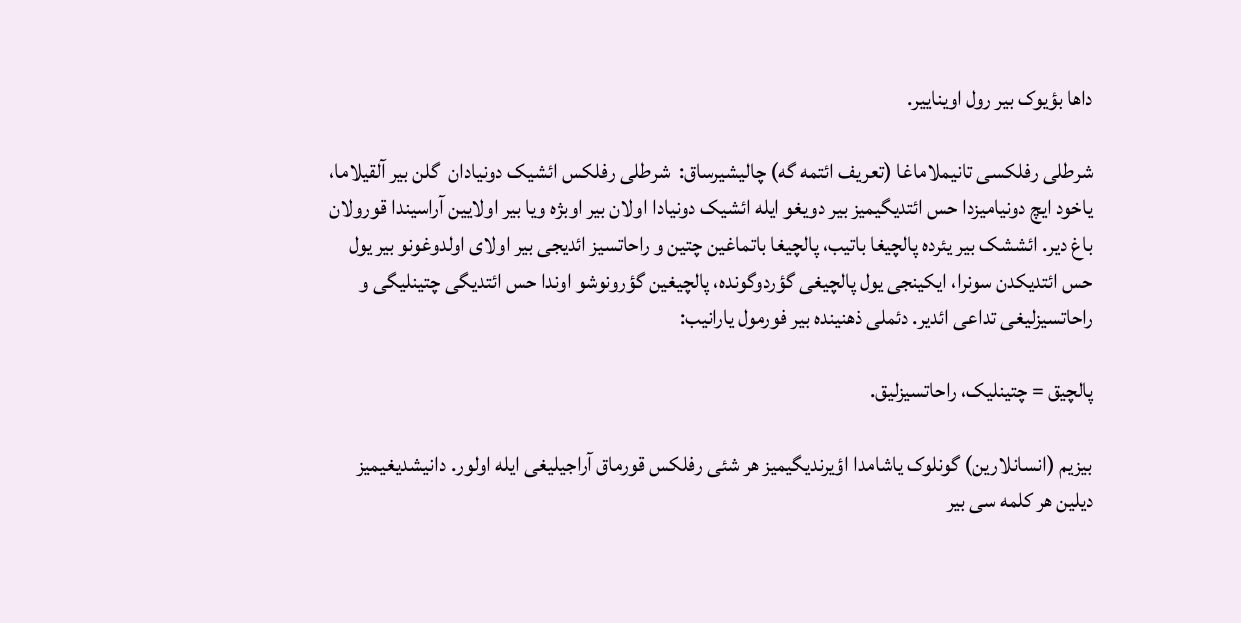داها بؤیوک بیر رول اویناییر.

شرطلی رفلکسی تانیملاماغا (تعریف ائتمه گه) چالیشیرساق:  شرطلی رفلکس ائشیک دونیادان  گلن بیر آلقیلاما، یاخود ایچ دونیامیزدا حس ائتدیگیمیز بیر دویغو ایله ائشیک دونیادا اولان بیر اوبژه ویا بیر اولایین آراسیندا قورولان باغ دیر. ائششک بیر یئرده پالچیغا باتیب، پالچیغا باتماغین چتین و راحاتسیز ائدیجی بیر اولای اولدوغونو بیر یول حس ائتدیکدن سونرا، ایکینجی یول پالچیغی گؤردوگونده، پالچیغین گؤرونوشو اوندا حس ائتدیگی چتینلیگی و راحاتسیزلیغی تداعی ائدیر. دئملی ذهنینده بیر فورمول یارانیب:

پالچیق = چتینلیک، راحاتسیزلیق.

بیزیم (انسانلارین) گونلوک یاشامدا اؤیرندیگیمیز هر شئی رفلکس قورماق آراجیلیغی ایله اولور. دانیشدیغیمیز دیلین هر کلمه سی بیر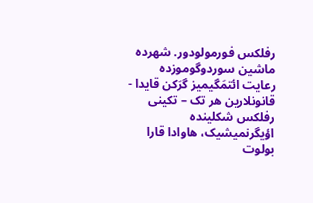رفلکس فورمولودور. شهرده ماشین سوردوگوموزده  رعایت ائتمَگیمیز گرَکن قایدا - قانونلارین هر تک – تکینی رفلکس شکلینده اؤیگرنمیشیک، هاوادا قارا بولوت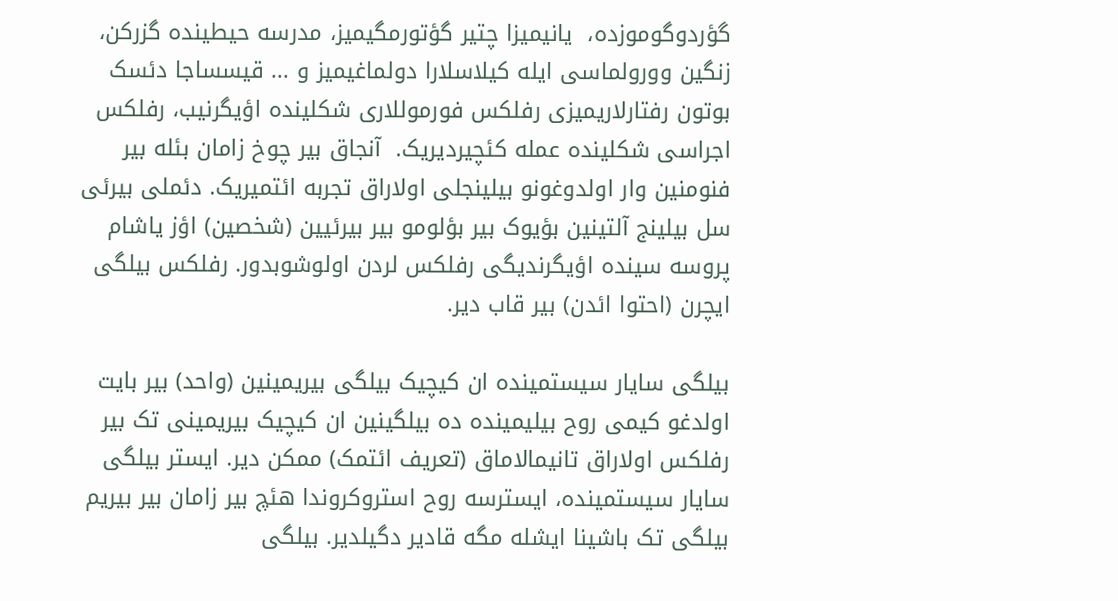گؤردوگوموزده،  یانیمیزا چتیر گؤتورمگیمیز، مدرسه حیطینده گزرکن، زنگین وورولماسی ایله کیلاسلارا دولماغیمیز و ... قیسساجا دئسک بوتون رفتارلاریمیزی رفلکس فورموللاری شکلینده اؤیگرنیب، رفلکس  اجراسی شکلینده عمله کئچیردیریک.  آنجاق بیر چوخ زامان بئله بیر فنومنین وار اولدوغونو بیلینجلی اولاراق تجربه ائتمیریک. دئملی بیرئی سل بیلینج آلتینین بؤیوک بیر بؤلومو بیر بیرئیین (شخصین) اؤز یاشام پروسه سینده اؤیگرندیگی رفلکس لردن اولوشوبدور. رفلکس بیلگی ایچرن (احتوا ائدن) بیر قاب دیر.

بیلگی سایار سیستمینده ان کیچیک بیلگی بیریمینین (واحد) بیر بایت اولدغو کیمی روح بیلیمینده ده بیلگینین ان کیچیک بیریمینی تک بیر رفلکس اولاراق تانیمالاماق (تعریف ائتمک) ممکن دیر. ایستر بیلگی سایار سیستمینده، ایسترسه روح استروکروندا هئچ بیر زامان بیر بیریم بیلگی تک باشینا ایشله مگه قادیر دگیلدیر. بیلگی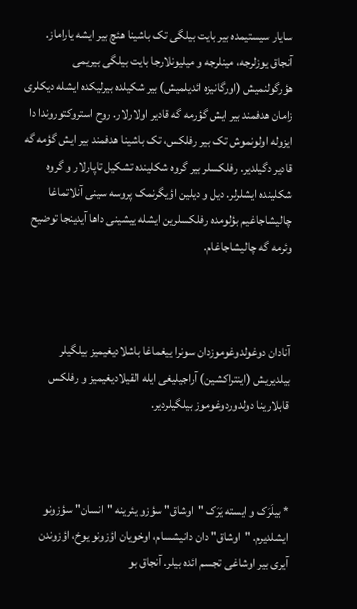سایار سیستیمده بیر بایت بیلگی تک باشینا هئچ بیر ایشه یاراماز. آنجاق یوزلرجه، مینلرجه و میلیونلارجا بایت بیلگی بیریمی هؤرگولنمیش (اورگانیزه ائدیلمیش) بیر شکیلده بیرلیکده ایشله دیکلری زامان هدفمند بیر ایش گؤرمه گه قادیر اولارلار. روح استروکتوروندا دا ایزوله اولونموش تک بیر رفلکس، تک باشینا هدفمند بیر ایش گؤمه گه قادیر دگیلدیر. رفلکسلر بیر گروه شکلینده تشکیل تاپارلار و گروه شکلینده ایشلرلر. دیل و دیلین اؤیگرنمک پروسه سینی آنلاتماغا چالیشاجاغیم بؤلومده رفلکسلرین ایشله ییشینی داها آیدینجا توضیح وئرمه گه چالیشاجاغام.



آنادان دوغولدوغوموزدان سونرا ییغماغا باشلادیغیمیز بیلگیلر بیلدیریش (اینتراکشین) آراجیلیغی ایله القیلادیغیمیز و رفلکس قابلارینا دولدوردوغوموز بیلگیلردیر.



* بیلَرَک و ایسته یَرَک "اوشاق" سؤزو یئرینه "انسان" سؤزونو ایشلدیرم. "اوشاق" دان دانیشسام، اوخویان اؤزونو یوخ، اؤزوندن آیری بیر اوشاغی تجسم ائده بیلر. آنجاق بو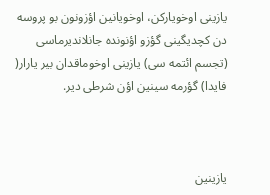یازینی اوخویارکن، اوخویانین اؤزونون بو پروسه دن کچدیگینی گؤزو اؤنونده جانلاندیرماسی (تجسم ائتمه سی) یازینی اوخوماقدان بیر یارار( فایدا) گؤرمه سینین اؤن شرطی دیر.



یازینین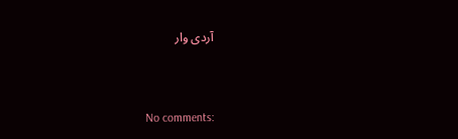آردی وار


No comments: